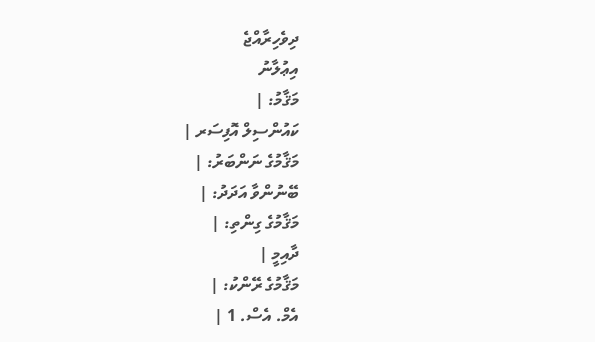ދިވެހިރާއްޖެ
އިޢުލާނު
މަޤާމު: |
ކައުންސިލް އޮފިސަރ |
މަޤާމުގެ ނަންބަރު: |
ބޭނުންވާ އަދަދު: |
މަޤާމުގެ ގިންތި: |
ދާއިމީ |
މަޤާމުގެ ރޭންކު: |
އެމް. އެސް. 1 |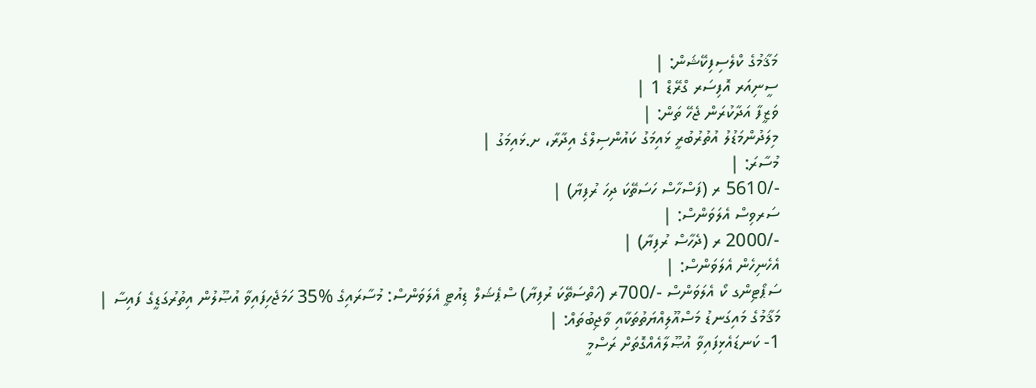މަޤާމުގެ ކްލެސިފިކޭޝަން: |
ސީނިއަރ އޮފިސަރ ގްރޭޑް 1 |
ވަޒީފާ އަދާކުރަން ޖެހޭ ތަން: |
މިލަދުންމަޑުލު އުތުރުބުރީ ޅައިމަގު ކައުންސިލްގެ އިދާރާ، ށ.ޅައިމަގު |
މުސާރަ: |
-/5610 ރ (ފަސްހާސް ހަސަތޭކަ ދިހަ ރުފިޔާ) |
ސަރވިސް އެލަވަންސް: |
-/2000 ރ (ދެހާސް ރުފިޔާ) |
އެހެނިހެން އެލަވަންސް: |
ސަޕޯޓިންގ ކޯ އެލަވަންސް -/700ރ (ހަތްސަތޭކަ ރުފިޔާ) ސްޕެޝަލް ޑިއުޓީ އެލަވަންސް: މުސާރައިގެ %35 ހަމަޖެހިފައިވާ އުޞޫލުން އިތުރުގަޑީގެ ފައިސާ |
މަޤާމުގެ މައިގަނޑު މަސްއޫލިއްޔަތުތަކާއި ވާޖިބުތައް: |
1- ކަނޑައެޅިފައިވާ އުޞޫލާއެއްގޮތަށް ރަސްމީ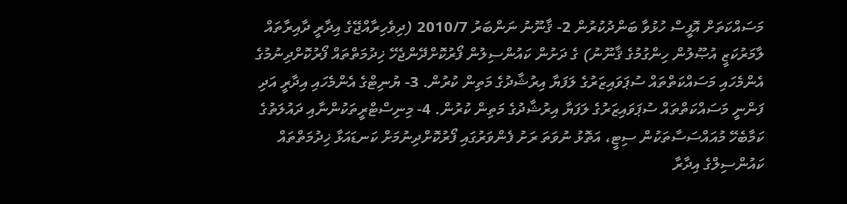މަސައްކަތަށް އޮފީސް ހުޅުވާ ބަންދުކުރުން 2- ޤާނޫނު ނަންބަރު 2010/7 (ދިވެހިރާއްޖޭގެ އިދާރީ ދާއިރާތައް ލާމަރުކަޒީ އުޞޫލުން ހިންގުމުގެ ޤާނޫނު) ގެ ދަށުން ކައުންސިލުން ފޯރުކޮށްދޭންޖެހޭ ޚިދުމަތްތައް ފޯރުކޮށްދިނުމުގެ އެންމެހައި މަސައްކަތްތައް ސުޕަވައިޒަރުގެ ލަފަޔާ އިރުޝާދުގެ މަތިން ކުރުން. 3- ޔުނިޓްގެ އެންމެހައި އިދާރީ އަދި ފަންނީ މަސައްކަތްތައް ސުޕަވައިޒަރުގެ ލަފަޔާ އިރުޝާދުގެ މަތިން ކުރުން. 4- މިނިސްޓްރީތަކުންނާއި ދައުލަތުގެ ކަމާބެހޭ މުއައްސަސާތަކުން ސިޓީ، އަތޮޅު ނުވަތަ ރަށު ފެންވަރުގައި ފޯރުކޮށްދިނުމަށް ކަނޑައަޅާ ޚިދުމަތްތައް ކައުންސިލްގެ އިދާރާ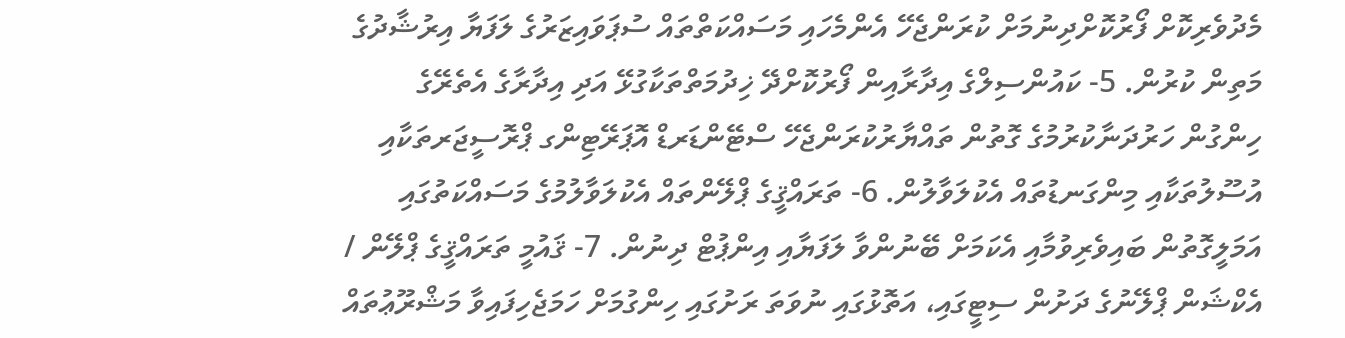މެދުވެރިކޮށް ފޯރުކޮށްދިނުމަށް ކުރަންޖެހޭ އެންމެހައި މަސައްކަތްތައް ސުޕަވައިޒަރުގެ ލަފަޔާ އިރުޝާދުގެ މަތިން ކުރުން. 5- ކައުންސިލްގެ އިދާރާއިން ފޯރުކޮށްދޭ ޚިދުމަތްތަކާގުޅޭ އަދި އިދާރާގެ އެތެރޭގެ ހިންގުން ހަރުދަނާކުރުމުގެ ގޮތުން ތައްޔާރުކުރަންޖެހޭ ސްޓޭންޑަރޑް އޮޕަރޭޓިންގ ޕްރޮސީޖަރތަކާއި އުސޫލުތަކާއި މިންގަނޑުތައް އެކުލަވާލުން. 6- ތަރައްޤީގެ ޕްލޭންތައް އެކުލަވާލުމުގެ މަސައްކަތުގައި އަމަލީގޮތުން ބައިވެރިވުމާއި އެކަމަށް ބޭނުންވާ ލަފަޔާއި އިންޕުޓް ދިނުން. 7- ޤައުމީ ތަރައްޤީގެ ޕްލޭން / އެކްޝަން ޕްލޭނުގެ ދަށުން ސިޓީގައި، އަތޮޅުގައި ނުވަތަ ރަށުގައި ހިންގުމަށް ހަމަޖެހިފައިވާ މަޝްރޫޢުތައް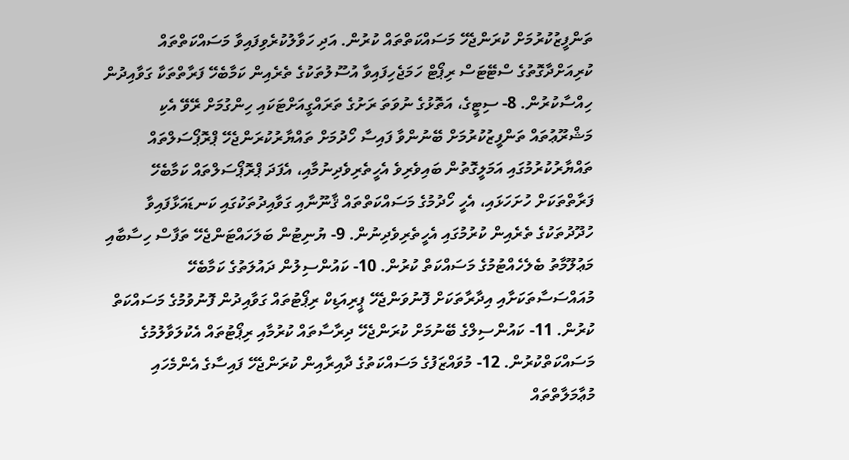ތަންފީޒުކުރުމަށް ކުރަންޖެހޭ މަސައްކަތްތައް ކުރުން. އަދި ހަވާލުކުރެވިފައިވާ މަސައްކަތްތައް ކުރިއަށްދާގޮތުގެ ސްޓޭޓަސް ރިޕޯޓް ހަމަޖެހިފައިވާ އުސޫލުތަކުގެ ތެރެއިން ކަމާބެހޭ ފަރާތްތަކާ ގަވާއިދުން ހިއްސާކުރުން. 8- ސިޓީގެ، އަތޮޅުގެ ނުވަތަ ރަށުގެ ތަރައްގީއަށްޓަކައި ހިންގުމަށް ރޭވޭ އެކި މަޝްރޫޢުތައް ތަންފީޒުކުރުމަށް ބޭނުންވާ ފައިސާ ހޯދުމަށް ތައްޔާރުކުރަންޖެހޭ ޕްރޮޕޯސަލްތައް ތައްޔާރުކުރުމުގައި އަމަލީގޮތުން ބައިވެރިވެ އެހީތެރިވެދިނުމާއި، އެފަދަ ޕްރޮޕޯސަލްތައް ކަމާބެހޭ ފަރާތްތަކަށް ހުށަހަޅައި، އެހީ ހޯދުމުގެ މަސައްކަތްތައް ޤާނޫނާއި ގަވާއިދުތަކުގައި ކަނޑައަޅާފައިވާ ހުދޫދުތަކުގެ ތެރެއިން ކުރުމުގައި އެހީތެރިވެދިނުން. 9- ޔުނިޓުން ބަލަހައްޓަންޖެހޭ ތަފާސް ހިސާބާއި މަޢުލޫމާތު ބެލެހެއްޓުމުގެ މަސައްކަތް ކުރުން. 10- ކައުންސިލުން ދައުލަތުގެ ކަމާބެހޭ މުއައްސަސާތަކަށާއި އިދާރާތަކަށް ފޮނުވަންޖެހޭ ޕީރިއަޑިކް ރިޕޯޓުތައް ގަވާއިދުން ފޮނުވުމުގެ މަސައްކަތް ކުރުން. 11- ކައުންސިލްގެ ބޭނުމަށް ކުރަންޖެހޭ ދިރާސާތައް ކުރުމާއި ރިޕޯޓުތައް އެކުލަވާލުމުގެ މަސައްކަތްކުރުން. 12- މުވައްޒަފުގެ މަސައްކަތުގެ ދާއިރާއިން ކުރަންޖެހޭ ފައިސާގެ އެންމެހައި މުޢާމަލާތްތައް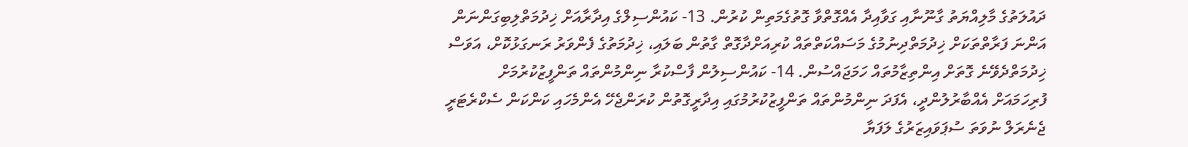ދައުލަތުގެ މާލިއްޔަތު ގާނޫނާއި ގަވާއިދާ އެއްގޮތްވާ ގޮތުގެމަތިން ކުރުން. 13- ކައުންސިލްގެ އިދާރާއަށް ޚިދުމަތްލިބިގަންނަން އަންނަ ފަރާތްތަކަށް ޚިދުމަތްދިނުމުގެ މަސައްކަތްތައް ކުރިއަށްދާގޮތް ގާތުން ބަލައި، ޚިދުމަތުގެ ފެންވަރު ރަނގަޅުކޮށް، އަވަސް ޚިދުމަތްދެވޭނެ ގޮތަށް އިންތިޒާމުތައް ހަމަޖައްސުން. 14- ކައުންސިލުން ފާސްކުރާ ނިންމުންތައް ތަންފީޒުކުރުމަށް ފުރިހަމައަށް އެއްބާރުލުންދީ، އެފަދަ ނިންމުންތައް ތަންފީޒުކުރުމުގައި އިދާރީގޮތުން ކުރަންޖެހޭ އެންމެހައި ކަންކަން ސެކްރެޓަރީ ޖެނެރަލް ނުވަތަ ސުޕަވައިޒަރުގެ ލަފަޔާ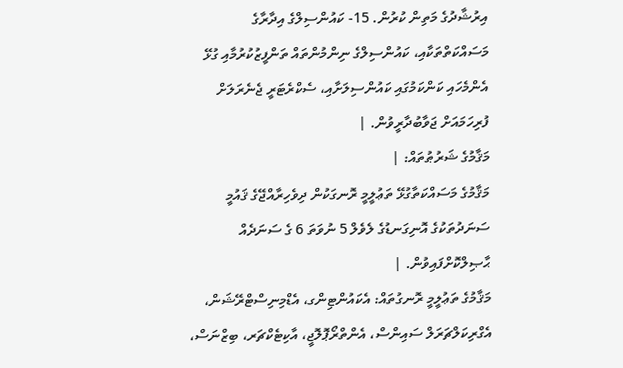އިރުޝާދުގެ މަތިން ކުރުން. 15- ކައުންސިލްގެ އިދާރާގެ މަސައްކަތްތަކާއި، ކައުންސިލްގެ ނިންމުންތައް ތަންފީޒުކުރުމާއި ގުޅޭ އެންމެހައި ކަންކަމުގައި ކައުންސިލަށާއި، ސެކްރެޓަރީ ޖެނެރަލަށް ފުރިހަމައަށް ޖަވާބުދާރީވުން. |
މަޤާމުގެ ޝަރުޠުތައް: |
މަޤާމުގެ މަސައްކަތާގުޅޭ ތަޢުލީމީ ރޮނގަކުން ދިވެހިރާއްޖޭގެ ޤައުމީ ސަނަދުތަކުގެ އޮނިގަނޑުގެ ލެވެލް 5 ނުވަތަ 6 ގެ ސަނަދެއް ޙާޞިލްކޮށްފައިވުން. |
މަޤާމުގެ ތަޢުލީމީ ރޮނގުތައް: އެކައުންޓިންގ، އެޑްމިނިސްޓްރޭޝަން، އެގްރިކަލްޗަރަލް ސައިންސް، އެންތްރޯޕޮލޮޖީ، އާކިޓެކްޗަރ، ބިޒްނަސް،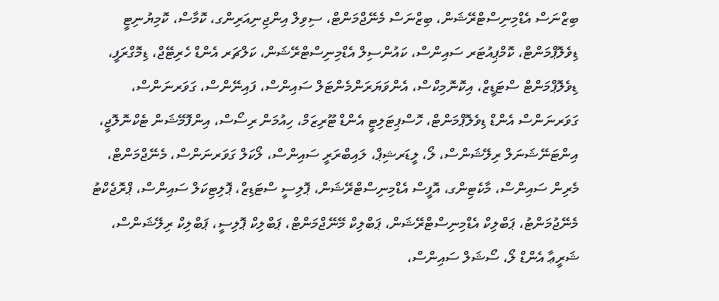ބިޒްނަސް އެޑްމިނިސްޓްރޭޝަން، ބިޒްނަސް މެނޭޖްމަންޓް، ސިވިލް އިންޖިނިއަރިންގ، ކޮމާސް، ކޮމިޔުނިޓީ ޑިވެލޮޕްމަންޓް، ކޮމްޕިއުޓަރ ސައިންސް، ކައުންސިލް އެޑްމިނިސްޓްރޭޝަން، ކަލްޗަރ އެންޑް ހެރިޓޭޖް، ޑިމޮގްރަފީ، ޑިވެލޮޕްމަންޓް ސްޓަޑީޒް، އިކޮނޮމިކްސް، އެންވަޔަރަންމެންޓަލް ސައިންސް، ފައިނޭންސް، ގަވަރނަންސް، ގަވަރނަންސް އެންޑް ޑިވެލޮޕްމަންޓް، ހޮސްޕިޓަލިޓީ އެންޑް ޓޫރިޒަމް، ހިއުމަން ރިސޯސް، އިންފޮމޭޝަން ޓެކްނޮލޮޖީ، އިންޓަނޭޝަނަލް ރިލޭޝަންސް، ލޯ، ލީޑަރޝިޕް، ލައިބްރަރީ ސައިންސް، ލޯކަލް ގަވަރނަންސް، މެނޭޖްމަންޓް، މެރިން ސައިންސް، މާކެޓިންގ، އޮފީސް އެޑްމިނިސްޓްރޭޝަން، ޕޮލިސީ ސްޓަޑިޒް، ޕޮލިޓިކަލް ސައިންސް، ޕްރޮޖެކްޓު މެނޭޖުމަންޓު، ޕަބްލިކް އެޑްމިނިސްޓްރޭޝަން، ޕަބްލިކް މޭނޭޖްމަންޓް، ޕަބްލިކް ޕޮލިސީ، ޕަބްލިކް ރިލޭޝަންސް، ޝަރީޢާ އެންޑް ލޯ، ސޯޝަލް ސައިންސް،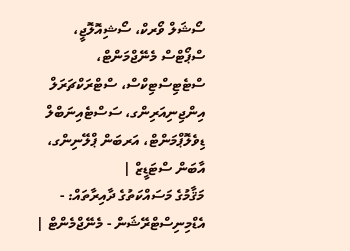ސޯޝަލް ވޯރކް، ސޯޝިއޮލޮޖީ، ސްޕޯޓްސް މެނޭޖްމަންޓް، ސްޓެޓިސްޓިކްސް، ސްޓްރަކްޗަރަލް އިންޖިނިއަރިންގ، ސަސްޓެއިނަބްލް ޑިވެލޮޕްމަންޓް، އަރބަން ޕްލޭނިންގ، އާބަން ސްޓަޑީޒް |
މަޤާމުގެ މަސައްކަތުގެ ދާއިރާތައް: - އެޑްމިނިސްޓްރޭޝަން - މެނޭޖްމެންޓް |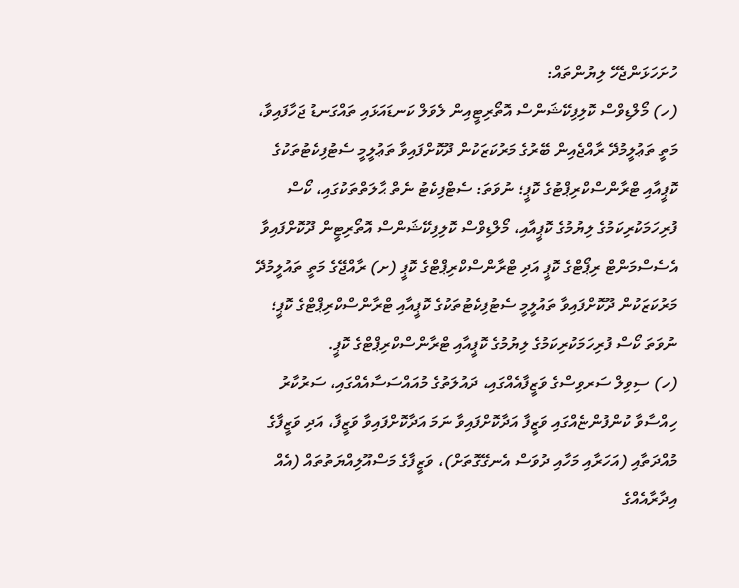ހުށަހަޅަންޖެހޭ ލިޔުންތައް:
(ހ) މޯލްޑިވްސް ކޮލިފިކޭޝަންސް އޮތޯރިޓީއިން ލެވަލް ކަނޑައަޅައި ތައްގަނޑު ޖަހާފައިވާ، މަތީ ތަޢުލީމުދޭ ރާއްޖެއިން ބޭރުގެ މަރުކަޒަކުން ދޫކޮށްފައިވާ ތަޢުލީމީ ސެޓުފިކެޓުތަކުގެ ކޮޕީއާއި ޓްރާންސްކްރިޕްޓުގެ ކޮޕީ؛ ނުވަތަ: ސެޓްފިކެޓު ނެތް ޙާލަތްތަކުގައި، ކޯސް ފުރިހަމަކުރިކަމުގެ ލިޔުމުގެ ކޮޕީއާއި، މޯލްޑިވްސް ކޮލިފިކޭޝަންސް އޮތޯރިޓީން ދޫކޮށްފައިވާ އެސެސްމަންޓް ރިޕޯޓްގެ ކޮޕީ އަދި ޓްރާންސްކްރިޕްޓްގެ ކޮޕީ (ށ) ރާއްޖޭގެ މަތީ ތައުލީމުދޭ މަރުކަޒަކުން ދޫކޮށްފައިވާ ތައުލީމީ ސެޓުފިކެޓުތަކުގެ ކޮޕީއާއި ޓްރާންސްކްރިޕްޓްގެ ކޮޕީ؛ ނުވަތަ ކޯސް ފުރިހަމަކުރިކަމުގެ ލިޔުމުގެ ކޮޕީއާއި ޓްރާންސްކްރިޕްޓްގެ ކޮޕީ.
(ހ) ސިވިލް ސަރވިސްގެ ވަޒީފާއެއްގައި، ދައުލަތުގެ މުއައްސަސާއެއްގައި، ސަރުކާރު ހިއްސާވާ ކުންފުންޏެއްގައި ވަޒީފާ އަދާކޮށްފައިވާ ނަމަ އަދާކޮށްފައިވާ ވަޒީފާ، އަދި ވަޒީފާގެ މުއްދަތާއި (އަހަރާއި މަހާއި ދުވަސް އެނގޭގޮތަށް)، ވަޒީފާގެ މަސްއޫލިއްޔަތުތައް (އެއް އިދާރާއެއްގެ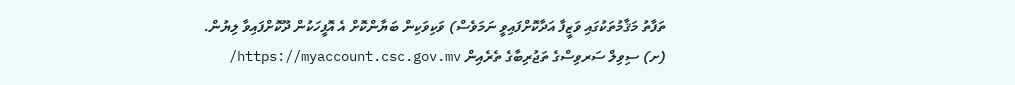ތަފާތު މަޤާމުތަކުގައި ވަޒީފާ އަދާކޮށްފައިވީ ނަމަވެސް) ވަކިވަކިން ބަޔާންކޮށް އެ އޮފީހަކުން ދޫކޮށްފައިވާ ލިޔުން. (ށ) ސިވިލް ސަރވިސްގެ ތަޖުރިބާގެ ތެރެއިން https://myaccount.csc.gov.mv/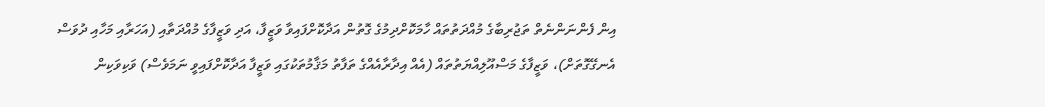އިން ފެންނަންނެތް ތަޖުރިބާގެ މުއްދަތުތައް ހާމަކޮށްދިމުގެ ގޮތުން އަދާކޮށްފައިވާ ވަޒީފާ، އަދި ވަޒީފާގެ މުއްދަތާއި (އަހަރާއި މަހާއި ދުވަސް އެނގޭގޮތަށް)، ވަޒީފާގެ މަސްއޫލިއްޔަތުތައް (އެއް އިދާރާއެއްގެ ތަފާތު މަޤާމުތަކުގައި ވަޒީފާ އަދާކޮށްފައިވީ ނަމަވެސް) ވަކިވަކިން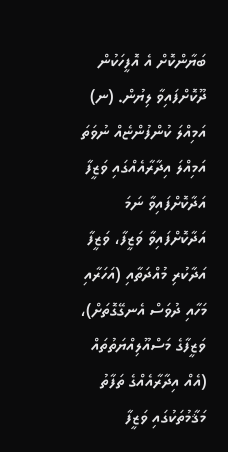ބަޔާންކޮށް އެ އޮފީހަކުން ދޫކޮށްފައިވާ ލިޔުން. (ނ) އަމިއްލަ ކުންފުންޏެއް ނުވަތަ އަމިއްލަ އިދާރާއެއްގައި ވަޒީފާ އަދާކޮށްފައިވާ ނަމަ އަދާކޮށްފައިވާ ވަޒީފާ، ވަޒީފާ އަދާކުރި މުއްދަތާއި (އަހަރާއި މަހާއި ދުވަސް އެނގޭގޮތަށް)، ވަޒީފާގެ މަސްއޫލިއްޔަތުތައް (އެއް އިދާރާއެއްގެ ތަފާތު މަޤާމުތަކުގައި ވަޒީފާ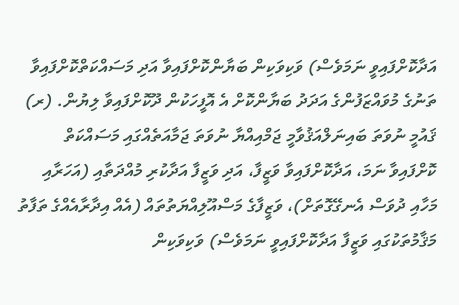އަދާކޮށްފައިވީ ނަމަވެސް) ވަކިވަކިން ބަޔާންކޮށްފައިވާ އަދި މަސައްކަތްކޮށްފައިވާ ތަނުގެ މުވައްޒަފުންގެ އަދަދު ބަޔާންކޮށް އެ އޮފީހަކުން ދޫކޮށްފައިވާ ލިޔުން. (ރ) ޤައުމީ ނުވަތަ ބައިނަލްއަޤުވާމީ ޖަމްއިއްޔާ ނުވަތަ ޖަމާއަތެއްގައި މަސައްކަތް ކޮށްފައިވާ ނަމަ، އަދާކޮށްފައިވާ ވަޒީފާ، އަދި ވަޒީފާ އަދާކުރި މުއްދަތާއި (އަހަރާއި މަހާއި ދުވަސް އެނގޭގޮތަށް)، ވަޒީފާގެ މަސްއޫލިއްޔަތުތައް (އެއް އިދާރާއެއްގެ ތަފާތު މަޤާމުތަކުގައި ވަޒީފާ އަދާކޮށްފައިވީ ނަމަވެސް) ވަކިވަކިން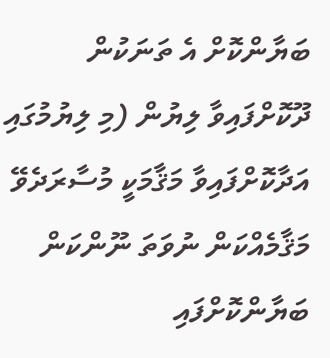ބަޔާންކޮށް އެ ތަނަކުން ދޫކޮށްފައިވާ ލިޔުން (މި ލިޔުމުގައި އަދާކޮށްފައިވާ މަޤާމަކީ މުސާރަދެވޭ މަޤާމެއްކަން ނުވަތަ ނޫންކަން ބަޔާންކޮށްފައި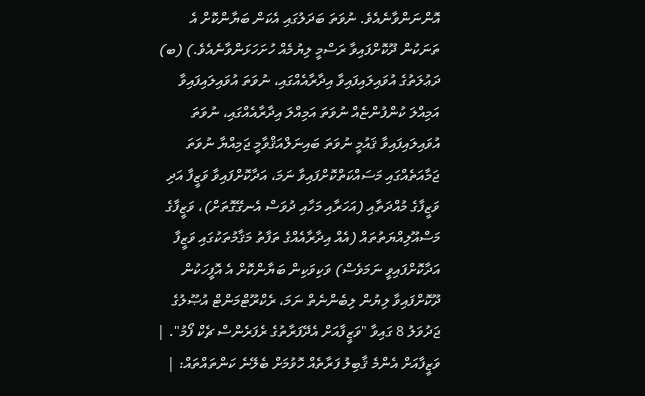އޮންނަންވާނެއެވެ. ނުވަތަ ބަދަލުގައި އެކަން ބަޔާންކޮށް އެ ތަނަކުން ދޫކޮށްފައިވާ ރަސްމީ ލިޔުމެއް ހުށަހަޅަންވާނެއެވެ.) (ބ) ދަޢުލަތުގެ އުވައިލައިފައިވާ އިދާރާއެއްގައި، ނުވަތަ އުވައިލައިފައިވާ އަމިއްލަ ކުންފުންޏެއް ނުވަތަ އަމިއްލަ އިދާރާއެއްގައި، ނުވަތަ އުވައިލައިފައިވާ ޤައުމީ ނުވަތަ ބައިނަލްއަޤްވާމީ ޖަމިއްޔާ ނުވަތަ ޖަމާއަތެއްގައި މަސައްކަތްކޮށްފައިވާ ނަމަ، އަދާކޮށްފައިވާ ވަޒީފާ އަދި ވަޒީފާގެ މުއްދަތާއި (އަހަރާއި މަހާއި ދުވަސް އެނގޭގޮތަށް)، ވަޒީފާގެ މަސްއޫލިއްޔަތުތައް (އެއް އިދާރާއެއްގެ ތަފާތު މަޤާމުތަކުގައި ވަޒީފާ އަދާކޮށްފައިވީ ނަމަވެސް) ވަކިވަކިން ބަޔާންކޮށް އެ އޮފީހަކުން ދޫކޮށްފައިވާ ލިޔުން ލިބެންނެތް ނަމަ، ރެކްރޫޓްމަންޓް އުޞޫލުގެ ޖަދުވަލު 8 ގައިވާ "ވަޒީފާއަށް އެދޭފަރާތުގެ ރެފަރެންސް ޗެކް ފޯމު". |
ވަޒީފާއަށް އެންމެ ޤާބިލު ފަރާތެއް ހޮވުމަށް ބެލޭނެ ކަންތައްތައް: |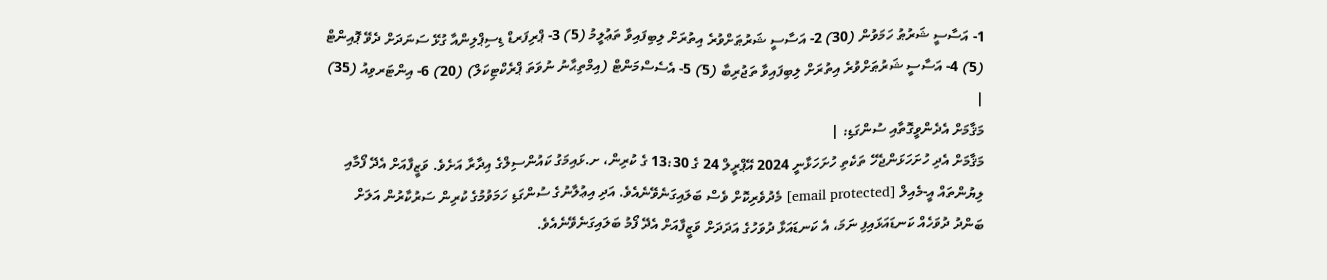1- އަސާސީ ޝަރުޠު ހަމަވުން (30) 2- އަސާސީ ޝަރުޠަށްވުރެ އިތުރަށް ލިބިފައިވާ ތަޢުލީމު (5) 3- ޕްރިފަރޑް ޑިސިޕްލިންއާ ގުޅޭ ސަނަދަށް ދެވޭ ޕޮއިންޓް (5) 4- އަސާސީ ޝަރުޠަށްވުރެ އިތުރަށް ލިބިފައިވާ ތަޖުރިބާ (5) 5- އެސެސްމަންޓް (އިމްތިޙާނު ނުވަތަ ޕްރެކްޓިކަލް) (20) 6- އިންޓަރވިއު (35) |
މަޤާމަށް އެދެންވީގޮތާއި ސުންގަޑި: |
މަޤާމަށް އެދި ހުށަހަޅަންޖެހޭ ތަކެތި ހުށަހަޅާނީ 2024 އޭޕްރީލް 24 ގެ 13:30 ގެ ކުރިން، ށ.ޅައިމަގު ކައުންސިލްގެ އިދާރާ އަށެވެ. ވަޒީފާއަށް އެދޭ ފޯމާއި ލިޔުންތައް އީ-މެއިލް [email protected] މެދުވެރިކޮށް ވެސް ބަލައިގަނެވޭނެއެވެ. އަދި އިޢުލާނުގެ ސުންގަޑި ހަމަވުމުގެ ކުރިން ސަރުކާރުން އަލަށް ބަންދު ދުވަހެއް ކަނޑައަޅައިފި ނަމަ، އެ ކަނޑައަޅާ ދުވަހުގެ އަދަދަށް ވަޒީފާއަށް އެދޭ ފޯމު ބަލައިގަނެވޭނެއެވެ.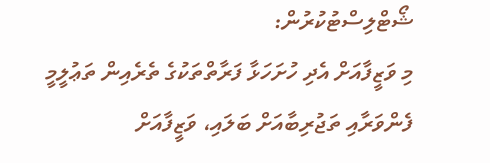ޝޯޓްލިސްޓުކުރުން:
މި ވަޒީފާއަށް އެދި ހުށަހަޅާ ފަރާތްތަކުގެ ތެރެއިން ތަޢުލީމީ ފެންވަރާއި ތަޖުރިބާއަށް ބަލައި، ވަޒީފާއަށް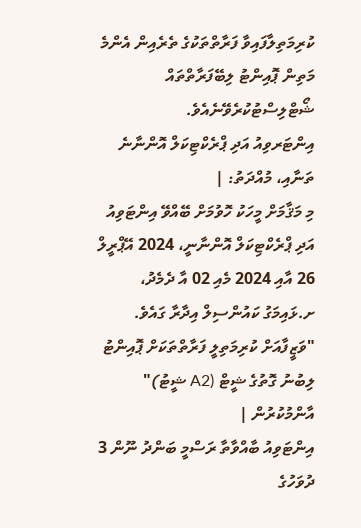ކުރިމަތިލާފައިވާ ފަރާތްތަކުގެ ތެރެއިން އެންމެ މަތިން ޕޮއިންޓު ލިބޭފަރާތްތައް ޝޯޓްލިސްޓުކުރެވޭނެއެވެ.
އިންޓަރވިއު އަދި ޕްރެކްޓިކަލް އޮންނާނެ ތަނާއި، މުއްދަތު: |
މި މަޤާމަށް މީހަކު ހޮވުމަށް ބޭއްވޭ އިންޓަވިއު އަދި ޕްރެކްޓިކަލް އޮންނާނީ، 2024 އޭޕްރީލް 26 އާއި 2024 މެއި 02 އާ ދެމެދު، ށ.ޅައިމަގު ކައުންސިލް އިދާރާ ގައެވެ.
"ވަޒީފާއަށް ކުރިމަތިލީ ފަރާތްތަކަށް ޕޮއިންޓު ލިބުނު ގޮތުގެ ޝީޓް (A2 ޝީޓު)" އާންމުކުރުން |
އިންޓަވިއު ބާއްވާތާ ރަސްމީ ބަންދު ނޫން 3 ދުވަހުގެ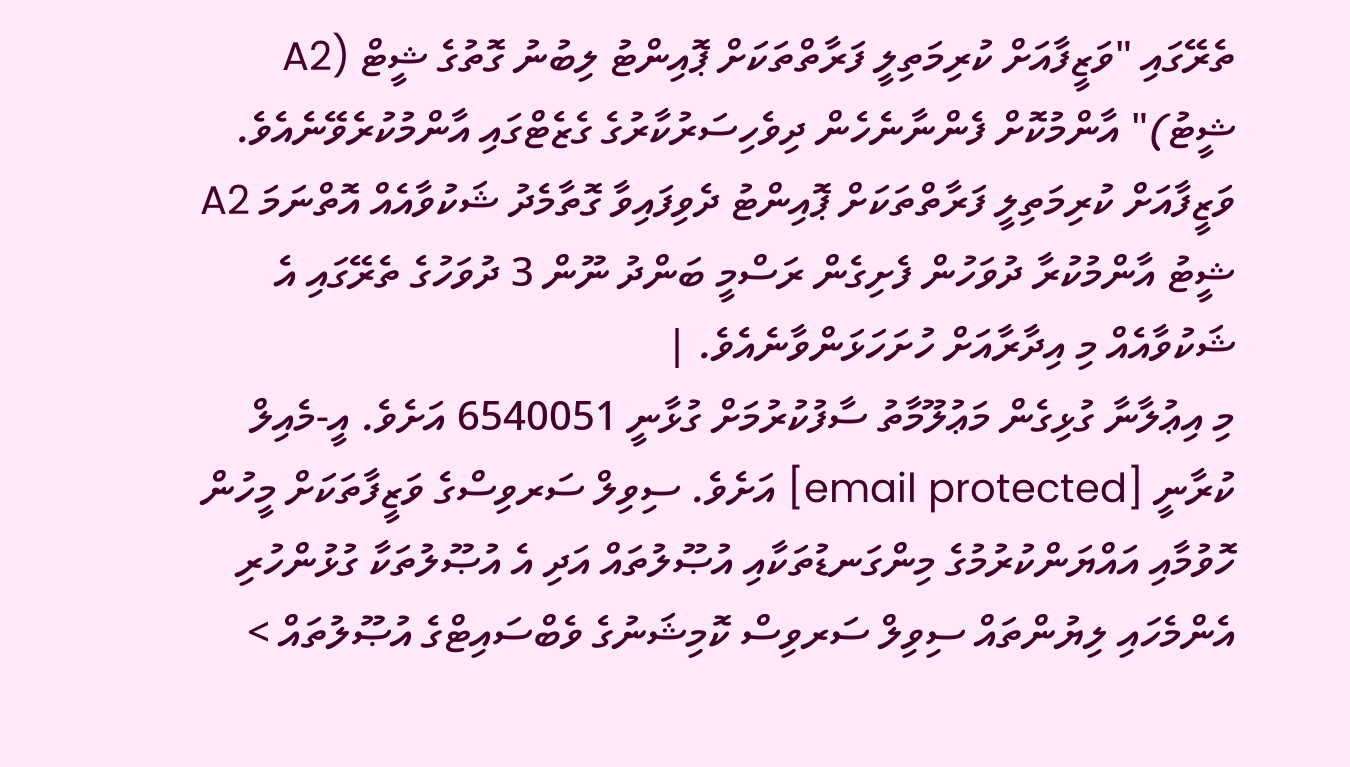ތެރޭގައި "ވަޒީފާއަށް ކުރިމަތިލީ ފަރާތްތަކަށް ޕޮއިންޓު ލިބުނު ގޮތުގެ ޝީޓް (A2 ޝީޓު)" އާންމުކޮށް ފެންނާނެހެން ދިވެހިސަރުކާރުގެ ގެޒެޓްގައި އާންމުކުރެވޭނެއެވެ. ވަޒީފާއަށް ކުރިމަތިލީ ފަރާތްތަކަށް ޕޮއިންޓު ދެވިފައިވާ ގޮތާމެދު ޝަކުވާއެއް އޮތްނަމަ A2 ޝީޓު އާންމުކުރާ ދުވަހުން ފެށިގެން ރަސްމީ ބަންދު ނޫން 3 ދުވަހުގެ ތެރޭގައި އެ ޝަކުވާއެއް މި އިދާރާއަށް ހުށަހަޅަންވާނެއެވެ. |
މި އިޢުލާނާ ގުޅިގެން މަޢުލޫމާތު ސާފުކުރުމަށް ގުޅާނީ 6540051 އަށެވެ. އީ-މެއިލް ކުރާނީ [email protected] އަށެވެ. ސިވިލް ސަރވިސްގެ ވަޒީފާތަކަށް މީހުން ހޮވުމާއި އައްޔަންކުރުމުގެ މިންގަނޑުތަކާއި އުޞޫލުތައް އަދި އެ އުޞޫލުތަކާ ގުޅުންހުރި އެންމެހައި ލިޔުންތައް ސިވިލް ސަރވިސް ކޮމިޝަނުގެ ވެބްސައިޓްގެ އުޞޫލުތައް >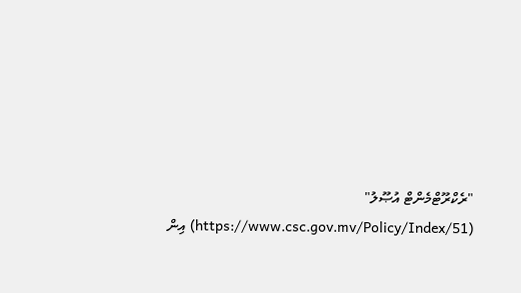"ރެކްރޫޓްމެންޓް އުޞޫލު" (https://www.csc.gov.mv/Policy/Index/51) އިން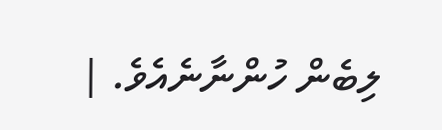ލިބެން ހުންނާނެއެވެ. |